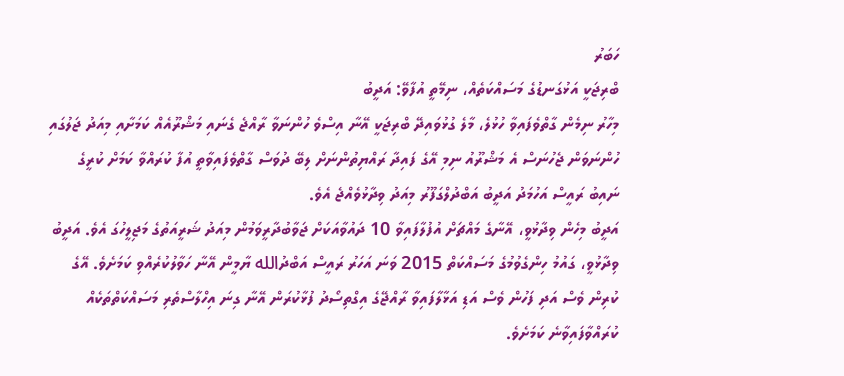ހަބަރު
ބްރިޖަކީ އަޅުގަނޑުގެ މަސައްކަތެއް، ނިމޭތީ އުފާވޭ: އަދީބު
މިހާރު ނިމެން ގާތްވެފައިވާ ހުޅުލެ، މާލެ ގުޅުވައިދޭ ބްރިޖަކީ އޭނާ އިސްވެ ހުންނަވާ ރާއްޖެ ގެނައި މަޝްރޫއެއް ކަމަށާއި މިއަދު ޖަލުގައި ހުންނަވަން ޖެހުނަސް އެ މަޝްރޫއު ނިމި އޭގެ ފައިދާ ރައްޔިތުންނަށް ލިބޭ ދުވަސް ގާތްވެފައިވާތީ އުފާ ކުރައްވާ ކަމަށް ކުރީގެ ނައިބު ރައީސް އަހުމަދު އަދީބު އަބްދުލްގަފޫރު މިއަދު ވިދާޅުވެއްޖެ އެވެ.
އަދީބު މިހެން ވިދާޅުވީ، އޭނާގެ މައްޗަށް އުފުލާފައިވާ 10 ދައުވާއަކަށް ޖަވާބުދާރީވަމުން މިއަދު ޝަރީއަތުގެ މަޖިލީހުގަ އެވެ. އަދީބު ވިދާޅުވީ، ގައުމު ހިންގެވުމުގެ މަސައްކަތް 2015 ވަނަ އަހަރު ރައީސް އަބްދުالله ޔާމީން އޭނާ ހަވާލުކުރެއްވި ކަމަށެވެ. އޭގެ ކުރިން ވެސް އަދި ފަހުން ވެސް އަޑި އަޅާލާފައިވާ ރާއްޖޭގެ އިގްތިސޯދު ފުޅާކުރަން އޭނާ ގިނަ އިހްލާސްތެރި މަސައްކަތްތަކެއް ކުރައްވާފައިވާނެ ކަމަށެވެ.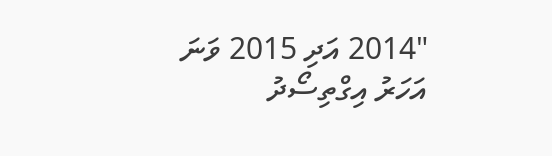"2014 އަދި 2015 ވަނަ އަހަރު އިގްތިސޯދު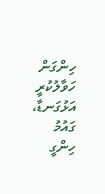ހިންގަން ހަވާލުކުރީ އަޅުގަނޑާ، ގައުމު ހިންގީ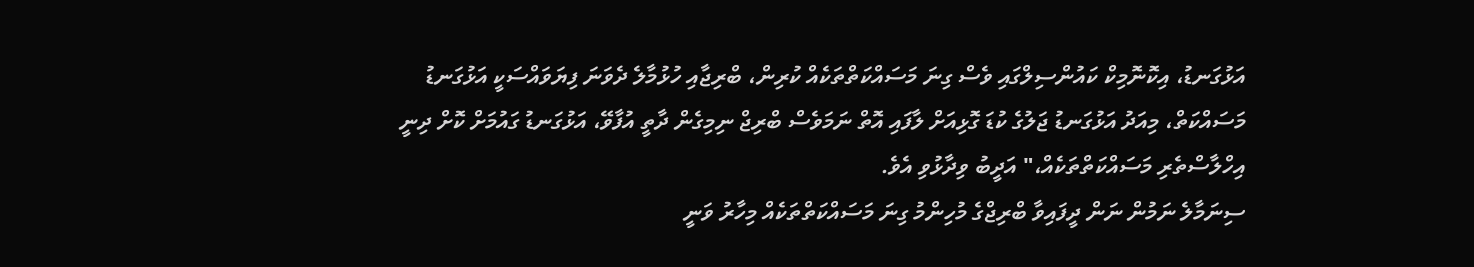އަޅުގަނޑު، އިކޮނޮމިކް ކައުންސިލްގައި ވެސް ގިނަ މަސައްކަތްތަކެއް ކުރިން، ބްރިޖާއި ހުޅުމާލެ ދެވަނަ ފިޔަވައްސަކީ އަޅުގަނޑު މަސައްކަތް، މިއަދު އަޅުގަނޑު ޖަލުގެ ކުޑަ ގޮޅިއަށް ލާފައި އޮތް ނަމަވެސް ބްރިޖް ނިމިގެން ދާތީ އުފާވޭ، އަޅުގަނޑު ގައުމަށް ކޮށް ދިނީ އިހްލާސްތެރި މަސައްކަތްތަކެއް،" އަދީބު ވިދާޅުވި އެވެ.
ސިނަމާލެ ނަމުން ނަން ދީފައިވާ ބްރިޖްގެ މުހިންމު ގިނަ މަސައްކަތްތަކެއް މިހާރު ވަނީ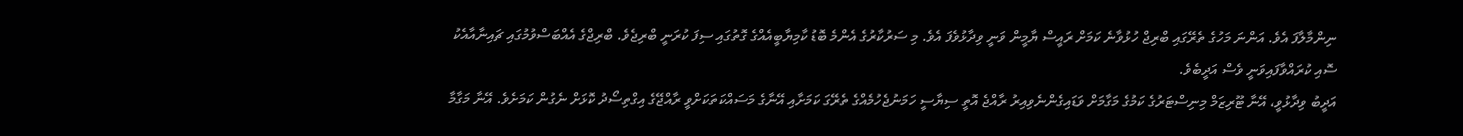ނިންމާލާފަ އެވެ. އަންނަ މަހުގެ ތެރޭގައި ބްރިޖް ހުޅުވާނެ ކަމަށް ރައީސް ޔާމީން ވަނީ ވިދާޅުވެފަ އެވެ. މި ސަރުކާރުގެ އެންމެ ބޮޑު ކާމިޔާބީއެއްގެ ގޮތުގައި ސިފަ ކުރަނީ ބްރިޖެވެ. ބްރިޖްގެ އެއްބަސްވުމުގައި ޗައިނާއާއެކު ސޮއި ކުރައްވާފައިވަނީ ވެސް އަދީބެވެ.
އަދީބު ވިދާޅުވީ، އޭނާ ޓޫރިޒަމް މިނިސްޓަރުގެ ކަމުގެ މަގާމަށް ވަޑައިގެންނެވިއިރު ރާއްޖެ އޮތީ ސިޔާސީ ހަމަނުޖެހުމެއްގެ ތެރޭގަ ކަމަށާއި އޭނާގެ މަސައްކަތަކަށްވީ ރާއްޖޭގެ އިގްތިސޯދު ކޮޅަށް ނެގުން ކަމަށެވެ. އޭނާ މަގާމާ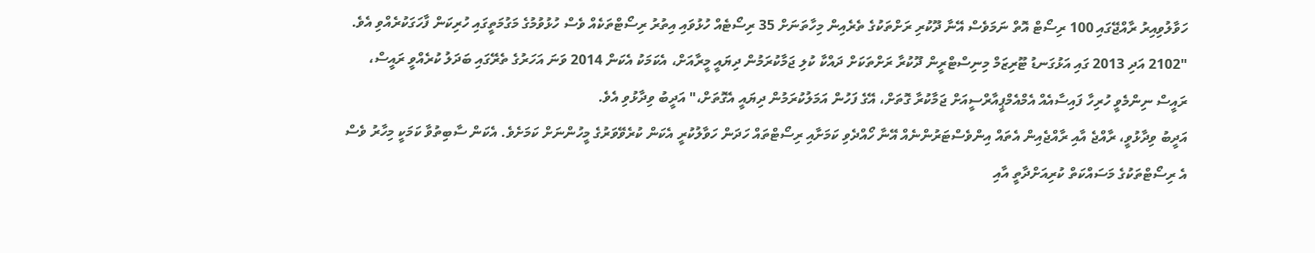ހަވާލުވިއިރު ރާއްޖޭގައި 100 ރިސޯޓް އޮތް ނަމަވެސް އޭނާ ދޫކުރި ރަށްތަކުގެ ތެރެއިން މިހާތަނަށް 35 ރިސޯޓެއް ހުޅުވައި އިތުރު ރިސޯޓްތަކެއް ވެސް ހުޅުވުމުގެ މަގުމަތީގައި ހުރިކަން ފާހަގަކުރެއްވި އެވެ.
"2102 އަދި 2013 ގައި އަޅުގަނޑު ޓޫރިޒަމް މިނިސްޓްރީން ދޫކުރާ ރަށްތަކަށް ދައްކާ ކުލި ޖަމާކުރަމުން ދިޔައީ މީރާއަށް، އެކަމަކު އެކަން 2014 ވަނަ އަހަރުގެ ތެރޭގައި ބަދަލު ކުރެއްވީ ރައީސް، ރައީސް ނިންމެވީ ހުރިހާ ފައިސާއެއް އެމްއެމްޕީއާރްސީއަށް ޖަމާކުރާ ގޮތަށް، އޭގެ ފަހުން އަމަލުކުރަމުން ދިޔައީ އެގޮތަށް،" އަދީބު ވިދާޅުވި އެވެ.
އަދީބު ވިދާޅުވީ، ރާއްޖެ އާއި ރާއްޖެއިން އެތައް އިންވެސްޓަރުންނެއް އޭނާ ހޯއްދެވި ކަމަށާއި ރިސޯޓްތައް ހަދަން ހަވާލުކުރީ އެކަން ކުރެވޭވަރުގެ މީހުންނަށް ކަމަށެވެ. އެކަން ސާބިތުވާ ކަމަކީ މިހާރު ވެސް އެ ރިސޯޓްތަކުގެ މަސައްކަތް ކުރިއަށްދާތީ އާއި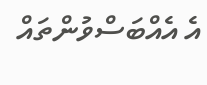އެ އެއްބަސްވުންތައް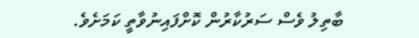ބާތިލު ވެސް ސަރުކާރުން ކޮށްފައިނުވާތީ ކަމަށެވެ.